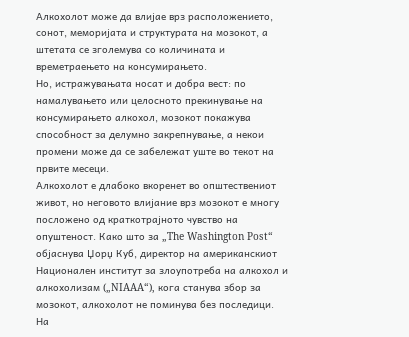Алкохолот може да влијае врз расположението, сонот, меморијата и структурата на мозокот, а штетата се зголемува со количината и времетраењето на консумирањето.
Но, истражувањата носат и добра вест: по намалувањето или целосното прекинување на консумирањето алкохол, мозокот покажува способност за делумно закрепнување, а некои промени може да се забележат уште во текот на првите месеци.
Алкохолот е длабоко вкоренет во општествениот живот, но неговото влијание врз мозокот е многу посложено од краткотрајното чувство на опуштеност. Како што за „The Washington Post“ објаснува Џорџ Куб, директор на американскиот Национален институт за злоупотреба на алкохол и алкохолизам („NIAAA“), кога станува збор за мозокот, алкохолот не поминува без последици.
На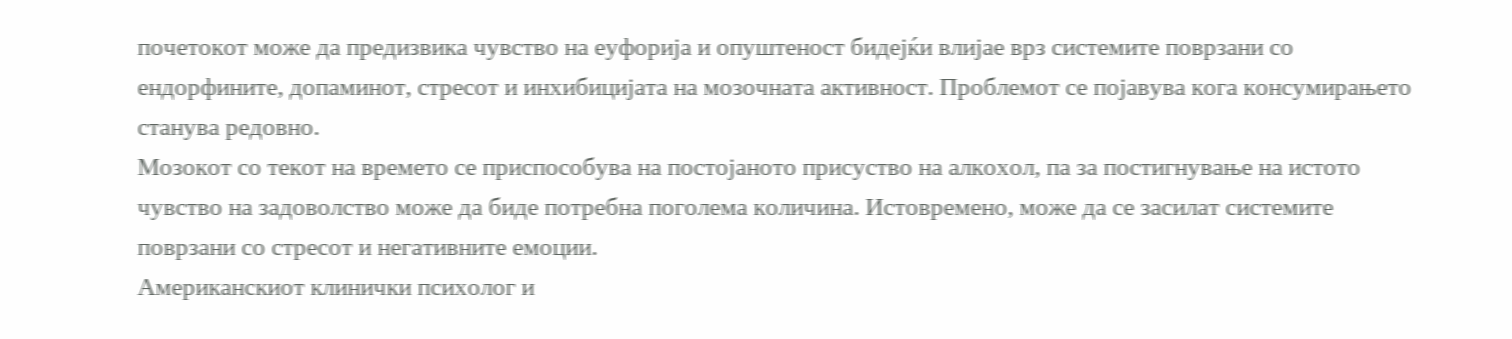почетокот може да предизвика чувство на еуфорија и опуштеност бидејќи влијае врз системите поврзани со ендорфините, допаминот, стресот и инхибицијата на мозочната активност. Проблемот се појавува кога консумирањето станува редовно.
Мозокот со текот на времето се приспособува на постојаното присуство на алкохол, па за постигнување на истото чувство на задоволство може да биде потребна поголема количина. Истовремено, може да се засилат системите поврзани со стресот и негативните емоции.
Американскиот клинички психолог и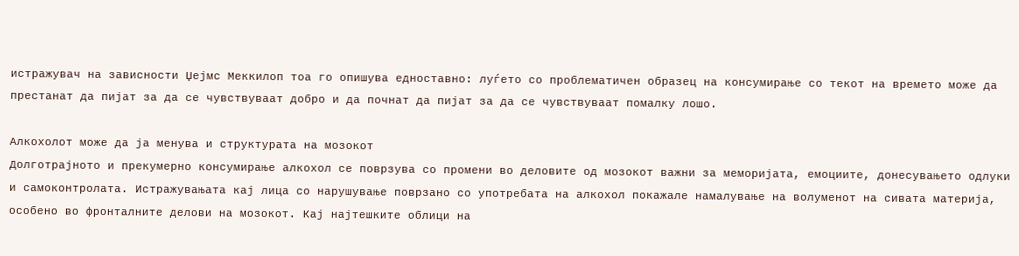истражувач на зависности Џејмс Меккилоп тоа го опишува едноставно: луѓето со проблематичен образец на консумирање со текот на времето може да престанат да пијат за да се чувствуваат добро и да почнат да пијат за да се чувствуваат помалку лошо.

Алкохолот може да ја менува и структурата на мозокот
Долготрајното и прекумерно консумирање алкохол се поврзува со промени во деловите од мозокот важни за меморијата, емоциите, донесувањето одлуки и самоконтролата. Истражувањата кај лица со нарушување поврзано со употребата на алкохол покажале намалување на волуменот на сивата материја, особено во фронталните делови на мозокот. Кај најтешките облици на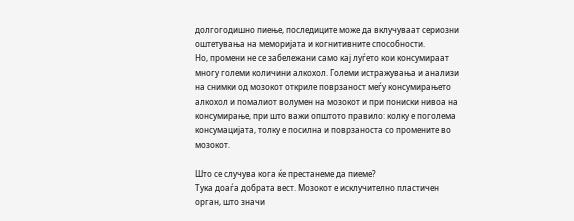долгогодишно пиење, последиците може да вклучуваат сериозни оштетувања на меморијата и когнитивните способности.
Но, промени не се забележани само кај луѓето кои консумираат многу големи количини алкохол. Големи истражувања и анализи на снимки од мозокот откриле поврзаност меѓу консумирањето алкохол и помалиот волумен на мозокот и при пониски нивоа на консумирање, при што важи општото правило: колку е поголема консумацијата, толку е посилна и поврзаноста со промените во мозокот.

Што се случува кога ќе престанеме да пиеме?
Тука доаѓа добрата вест. Мозокот е исклучително пластичен орган, што значи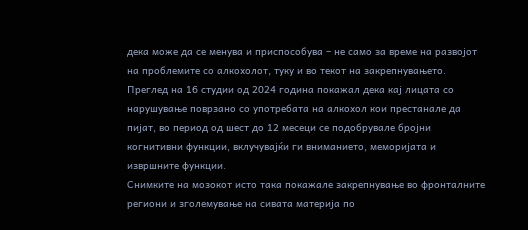дека може да се менува и приспособува – не само за време на развојот на проблемите со алкохолот, туку и во текот на закрепнувањето.
Преглед на 16 студии од 2024 година покажал дека кај лицата со нарушување поврзано со употребата на алкохол кои престанале да пијат, во период од шест до 12 месеци се подобрувале бројни когнитивни функции, вклучувајќи ги вниманието, меморијата и извршните функции.
Снимките на мозокот исто така покажале закрепнување во фронталните региони и зголемување на сивата материја по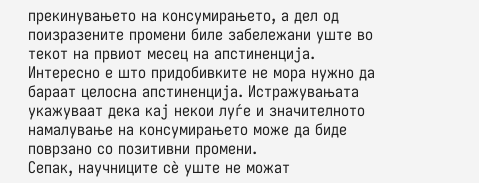прекинувањето на консумирањето, а дел од поизразените промени биле забележани уште во текот на првиот месец на апстиненција. Интересно е што придобивките не мора нужно да бараат целосна апстиненција. Истражувањата укажуваат дека кај некои луѓе и значителното намалување на консумирањето може да биде поврзано со позитивни промени.
Сепак, научниците сè уште не можат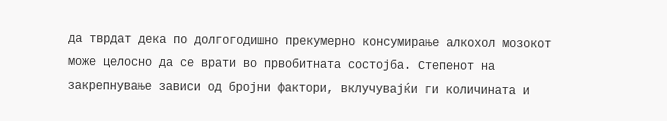да тврдат дека по долгогодишно прекумерно консумирање алкохол мозокот може целосно да се врати во првобитната состојба. Степенот на закрепнување зависи од бројни фактори, вклучувајќи ги количината и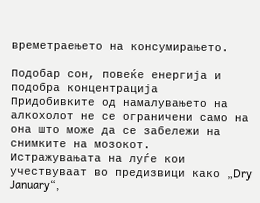времетраењето на консумирањето.

Подобар сон, повеќе енергија и подобра концентрација
Придобивките од намалувањето на алкохолот не се ограничени само на она што може да се забележи на снимките на мозокот.
Истражувањата на луѓе кои учествуваат во предизвици како „Dry January“,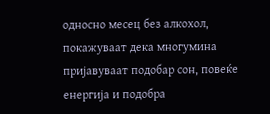односно месец без алкохол, покажуваат дека многумина пријавуваат подобар сон, повеќе енергија и подобра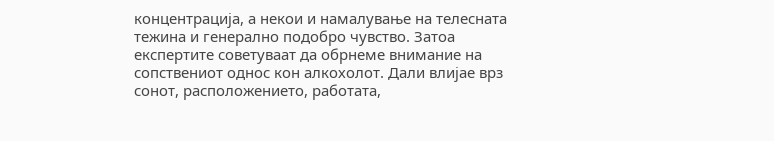концентрација, а некои и намалување на телесната тежина и генерално подобро чувство. Затоа експертите советуваат да обрнеме внимание на сопствениот однос кон алкохолот. Дали влијае врз сонот, расположението, работата,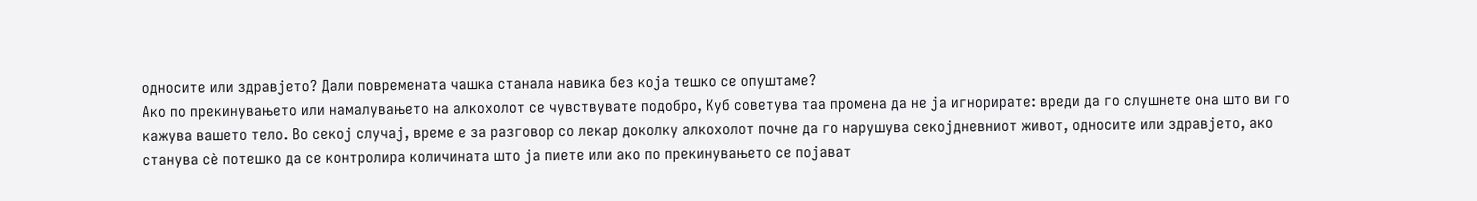односите или здравјето? Дали повремената чашка станала навика без која тешко се опуштаме?
Ако по прекинувањето или намалувањето на алкохолот се чувствувате подобро, Куб советува таа промена да не ја игнорирате: вреди да го слушнете она што ви го кажува вашето тело. Во секој случај, време е за разговор со лекар доколку алкохолот почне да го нарушува секојдневниот живот, односите или здравјето, ако станува сè потешко да се контролира количината што ја пиете или ако по прекинувањето се појават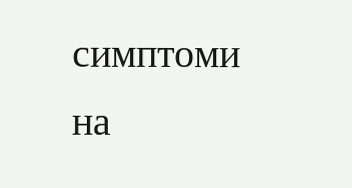симптоми на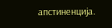апстиненција.